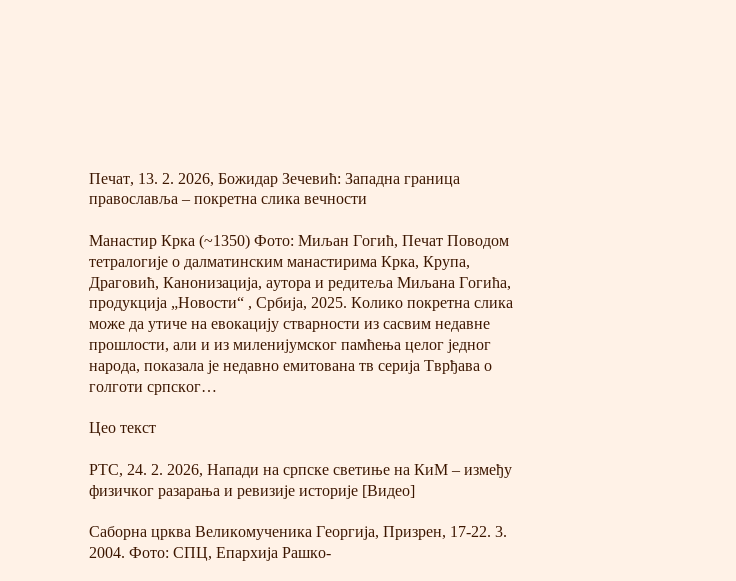Печат, 13. 2. 2026, Божидар Зечевић: Западна граница православља – покретна слика вечности

Манастир Крка (~1350) Фото: Миљан Гогић, Печат Поводом тетралогије о далматинским манастирима Крка, Крупа, Драговић, Канонизација, аутора и редитеља Миљана Гогића, продукција „Новости“ , Србија, 2025. Колико покретна слика може да утиче на евокацију стварности из сасвим недавне прошлости, али и из миленијумског памћења целог једног народа, показала је недавно емитована тв серија Тврђава о голготи српског…

Цео текст

РТС, 24. 2. 2026, Напади на српске светиње на КиМ – између физичког разарања и ревизије историје [Видео]

Саборна црква Великомученика Георгија, Призрен, 17-22. 3. 2004. Фото: СПЦ, Епархија Рашко-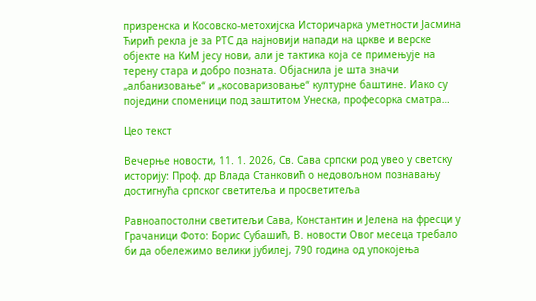призренска и Косовско-метохијска Историчарка уметности Јасмина Ћирић рекла је за РТС да најновији напади на цркве и верске објекте на КиМ јесу нови, али је тактика која се примењује на терену стара и добро позната. Објаснила је шта значи „албанизовање“ и „косоваризовање“ културне баштине. Иако су поједини споменици под заштитом Унеска, професорка сматра…

Цео текст

Вечерње новости, 11. 1. 2026, Св. Сава српски род увео у светску историју: Проф. др Влада Станковић о недовољном познавању достигнућа српског светитеља и просветитеља

Равноапостолни светитељи Сава, Константин и Јелена на фресци у Грачаници Фото: Борис Субашић, В. новости Овог месеца требало би да обележимо велики јубилеј, 790 година од упокојења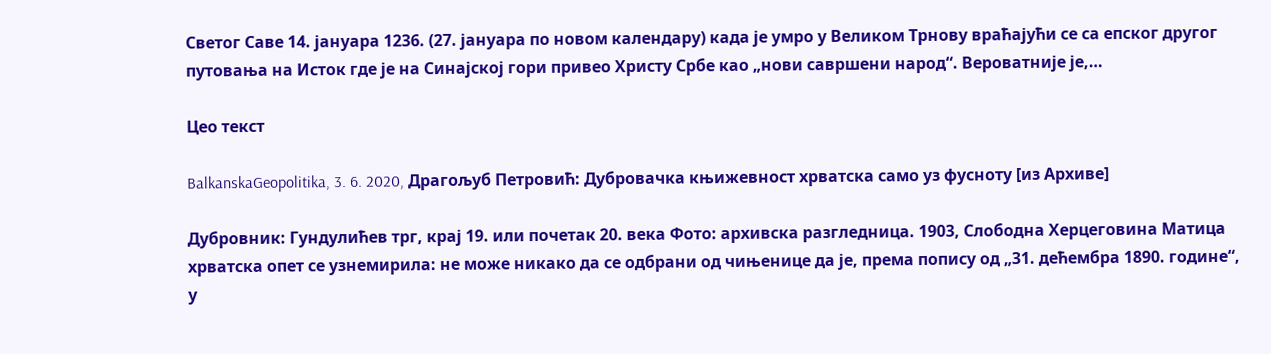Светог Саве 14. јануара 1236. (27. јануара по новом календару) када је умро у Великом Трнову враћајући се са епског другог путовања на Исток где је на Синајској гори привео Христу Србе као „нови савршени народ“. Вероватније је,…

Цео текст

BalkanskaGeopolitika, 3. 6. 2020, Драгољуб Петровић: Дубровачка књижевност хрватска само уз фусноту [из Архиве]

Дубровник: Гундулићев трг, крај 19. или почетак 20. века Фото: архивска разгледница. 1903, Слободна Херцеговина Матица хрватска опет се узнемирила: не може никако да се одбрани од чињенице да је, према попису од „31. дећембра 1890. године“, у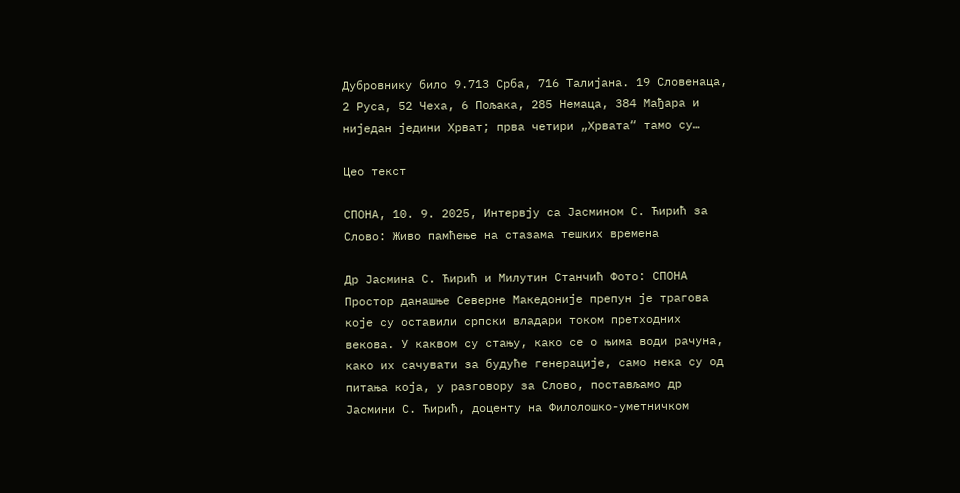Дубровнику било 9.713 Срба, 716 Талијана. 19 Словенаца, 2 Руса, 52 Чеха, 6 Пољака, 285 Немаца, 384 Мађара и ниједан једини Хрват; прва четири „Хрвата“ тамо су…

Цео текст

СПОНА, 10. 9. 2025, Интервју са Јасмином С. Ћирић за Слово: Живо памћење на стазама тешких времена

Др Јасмина С. Ћирић и Милутин Станчић Фото: СПОНА Простор данашње Северне Македоније препун је трагова које су оставили српски владари током претходних векова. У каквом су стању, како се о њима води рачуна, како их сачувати за будуће генерације, само нека су од питања која, у разговору за Слово, постављамо др Јасмини С. Ћирић, доценту на Филолошко-уметничком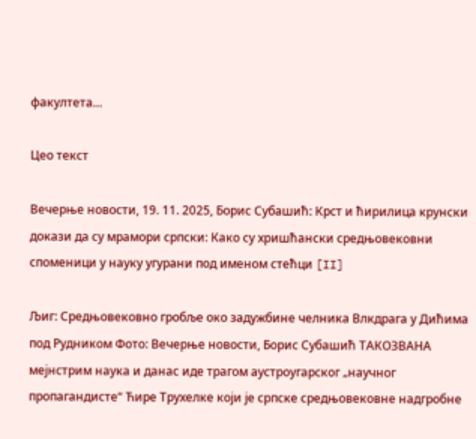факултета…

Цео текст

Вечерње новости, 19. 11. 2025, Борис Субашић: Крст и ћирилица крунски докази да су мрамори српски: Како су хришћански средњовековни споменици у науку угурани под именом стећци [II]

Љиг: Средњовековно гробље око задужбине челника Влкдрага у Дићима под Рудником Фото: Вечерње новости, Борис Субашић ТАКОЗВАНА мејнстрим наука и данас иде трагом аустроугарског „научног пропагандисте“ Ћире Трухелке који је српске средњовековне надгробне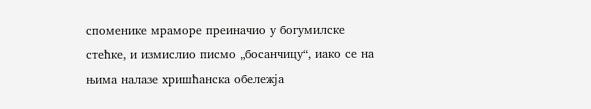споменике мраморе преиначио у богумилске стећке, и измислио писмо „босанчицу“, иако се на њима налазе хришћанска обележја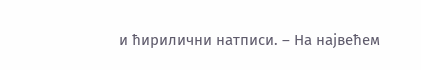и ћирилични натписи. – На највећем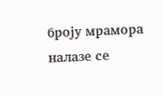броју мрамора налазе се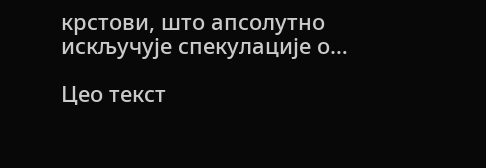крстови, што апсолутно искључује спекулације о…

Цео текст